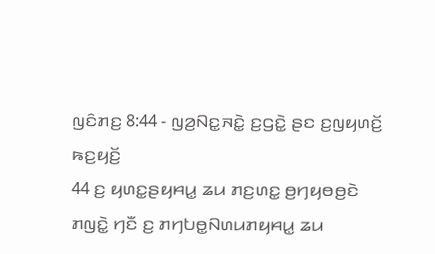ꤜꤢꤨꤊꤢ꤬ 8:44 - ꤜꤤ꤬ꤡꤢ꤭ꤏꤢꤧ꤭ ꤢ꤬ꤞꤢꤧ꤭ ꤔꤢ ꤢ꤬ꤜꤟꤛꤢꤩ꤬ ꤒꤢ꤬ꤟꤢꤩ꤬
44 ꤢ꤬ ꤟꤛꤢ꤭ꤔꤟꤌꤣ꤭ ꤘꤣ ꤊꤢ꤬ꤛꤢ꤭ ꤥ꤬ꤚꤟꤥꤥ꤬ꤢꤧ ꤊꤜꤢꤧ꤭ ꤚꤢꤪ ꤢ꤬ ꤊꤚꤝꤥ꤭ꤡꤛꤣꤊꤟꤌꤣ꤭ ꤘꤣ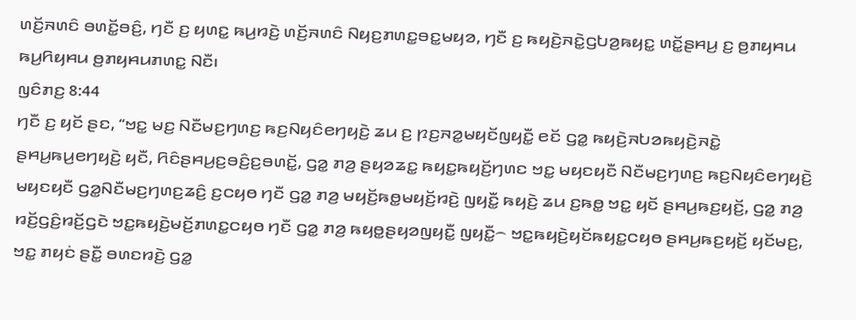ꤛꤢꤩ꤬ꤏꤛꤢꤨ ꤋꤛꤢꤩ꤭ꤋꤢꤨ꤬, ꤚꤢꤪ ꤢ꤬ ꤟꤛꤢ꤭ ꤒꤣ꤬ꤙꤢꤧ꤬ ꤛꤢꤩ꤬ꤏꤛꤢꤨ ꤡꤟꤢ꤬ꤊꤛꤢ꤭ꤋꤢ꤭ꤗꤟꤤ, ꤚꤢꤪ ꤢ꤬ ꤒꤟꤢꤧ꤬ꤏꤢꤧ꤭ꤞꤝꤤ꤬ꤒꤟꤢ꤭ ꤛꤢꤩ꤭ꤔꤌꤣ꤬ ꤢ꤬ ꤥ꤬ꤊꤟꤌꤣ ꤒꤣ꤬ꤖꤟꤌꤣ ꤥ꤬ꤊꤟꤌꤣꤊꤛꤢ꤭ ꤡꤢꤪ꤯
ꤜꤢꤨꤊꤢ꤬ 8:44
ꤚꤢꤪ ꤢ꤬ ꤟꤢꤩ ꤔꤢ, “ꤠꤢ꤭ ꤗꤢ꤬ ꤡꤢꤪꤗꤢ꤬ꤚꤛꤢ꤬ ꤒꤢ꤬ꤡꤟꤢꤨꤕꤚꤟꤢꤧ꤬ ꤘꤣ ꤢ꤬ ꤐꤢ꤬ꤏꤤ꤭ꤗꤟꤢꤩꤜꤟꤢꤪ꤭ ꤕꤢꤩ ꤞꤤ꤭ ꤒꤟꤢꤧ꤬ꤏꤝꤤꤒꤟꤢꤧ꤬ꤏꤢꤧ꤭ ꤔꤌꤣ꤬ꤒꤣ꤬ꤕꤚꤟꤢꤧ꤬ ꤟꤢꤪ, ꤖꤢꤨꤔꤌꤣ꤬ꤢ꤬ꤋꤢꤨ꤬ꤢ꤬ꤋꤛꤢꤩ꤭, ꤞꤤ꤭ ꤊꤤ꤬ ꤔꤟꤤꤘꤢ꤭ ꤒꤟꤢ꤭ꤒꤟꤢꤩ꤬ꤚꤛꤢ ꤠꤢ꤭ ꤗꤟꤢꤟꤢꤪ ꤡꤢꤪꤗꤢ꤬ꤚꤛꤢ꤬ ꤒꤢ꤬ꤡꤟꤢꤨꤕꤚꤟꤢꤧ꤬ ꤗꤟꤢꤟꤢꤪ ꤞꤤ꤭ꤡꤢꤪꤗꤢ꤬ꤚꤛꤢ꤬ꤘꤢꤨ꤬ ꤢ꤬ꤍꤟꤥ ꤚꤢꤪ ꤞꤤ꤭ ꤊꤤ꤬ ꤗꤟꤢꤩ꤬ꤒꤥ꤭ꤗꤟꤢꤩ꤬ꤙꤢꤧ꤬ ꤜꤟꤢꤪ꤭ ꤒꤟꤢꤧ꤬ ꤘꤣ ꤢ꤬ꤒꤥ꤭ ꤠꤢ꤭ ꤟꤢꤩ ꤔꤌꤣ꤬ꤒꤢ꤬ꤟꤢꤩ꤬, ꤞꤤ꤭ ꤊꤤ꤬ ꤙꤢꤩ꤬ꤞꤢꤨ꤬ꤙꤢꤩ꤬ꤞꤢꤧ ꤠꤢ꤭ꤒꤟꤢꤧ꤬ꤗꤢꤩ꤬ꤊꤛꤢ꤭ꤍꤟꤥ ꤚꤢꤪ ꤞꤤ꤭ ꤊꤤ꤬ ꤒꤟꤥ꤭ꤔꤟꤤꤜꤟꤢꤪ꤭ ꤜꤟꤢꤪ꤭꤮ ꤠꤢ꤭ꤒꤟꤢꤧ꤬ꤟꤢꤩꤒꤟꤢ꤭ꤍꤟꤥ ꤔꤌꤣ꤬ꤒꤢ꤬ꤟꤢꤩ꤬ ꤟꤢꤩꤗꤢ꤬, ꤠꤢ꤭ ꤊꤟꤢꤦ ꤔꤢꤪ꤭ ꤋꤛꤢꤙꤢꤧ꤬ ꤞꤤ꤭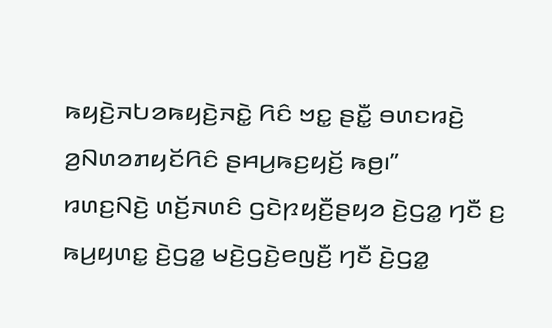ꤒꤟꤢꤧ꤬ꤏꤝꤤꤒꤟꤢꤧ꤬ꤏꤢꤧ꤭ ꤖꤢꤨ ꤠꤢ꤭ ꤔꤢꤪ꤭ ꤋꤛꤢꤙꤢꤧ꤬ ꤤ꤬ꤡꤛꤤꤊꤟꤢꤩꤖꤢꤨ ꤔꤌꤣ꤬ꤒꤢ꤬ꤟꤢꤩ꤬ ꤒꤥ꤬꤯”
ꤙꤛꤢ꤬ꤡꤢꤧ꤬ ꤛꤢꤩ꤬ꤏꤛꤢꤨ ꤞꤢꤧꤐꤟꤢꤪ꤬ꤔꤟꤤ ꤢꤧ꤬ꤞꤤ꤭ ꤚꤢꤪ ꤢ꤬ ꤒꤣ꤬ꤟꤛꤢ꤭ ꤢꤧ꤬ꤞꤤ꤭ ꤗꤢꤧ꤬ꤞꤢꤧ꤬ꤕꤜꤢꤪ꤬ ꤚꤢꤪ ꤢꤧ꤬ꤞꤤ꤭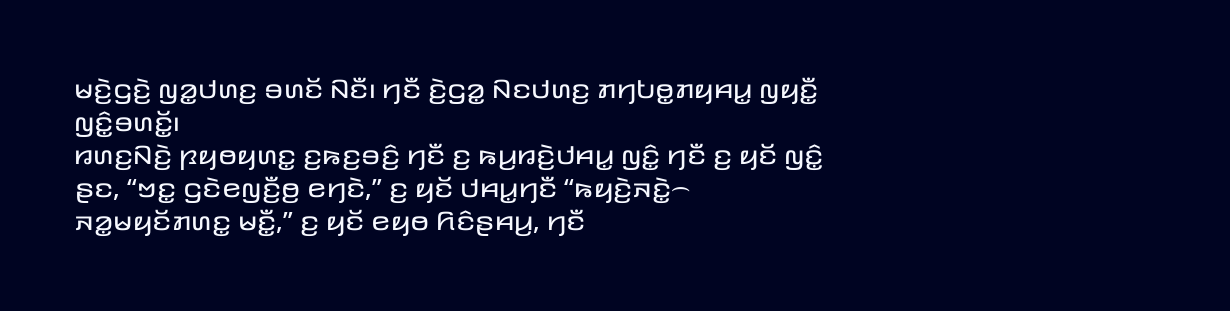ꤗꤢꤧ꤬ꤞꤢꤧ꤬ ꤜꤤ꤭ꤓꤛꤢ꤬ ꤋꤛꤢꤩ ꤡꤢꤪ꤯ ꤚꤢꤪ ꤢꤧ꤬ꤞꤤ꤭ ꤡꤢꤓꤛꤢ꤬ ꤊꤚꤝꤥ꤭ꤊꤟꤌꤣ꤭ ꤜꤟꤢꤪ꤭ ꤜꤢꤨ꤭ꤋꤛꤢꤩ꤭꤯
ꤙꤛꤢ꤬ꤡꤢꤧ꤬ ꤐꤟꤥꤟꤛꤢ꤭ ꤢ꤬ꤒꤢ꤬ꤋꤢꤨ꤬ ꤚꤢꤪ ꤢ꤬ ꤒꤣ꤬ꤙꤢꤧ꤬ꤓꤌꤣ꤭ ꤜꤢꤨ꤭ ꤚꤢꤪ ꤢ꤬ ꤟꤢꤩ ꤜꤢꤨ꤭ ꤔꤢ, “ꤠꤢ꤭ ꤞꤢꤧꤕꤜꤢꤪ꤬ꤥ꤬ ꤕꤚꤢꤧ,” ꤢ꤬ ꤟꤢꤩ ꤓꤌꤣ꤭ꤚꤢꤪ “ꤒꤟꤢꤧ꤬ꤏꤢꤧ꤭꤮ ꤏꤤ꤭ꤗꤟꤢꤩꤊꤛꤢ꤭ ꤗꤢꤪ꤭,” ꤢ꤬ ꤟꤢꤩ ꤕꤟꤥ ꤖꤢꤨꤔꤌꤣ꤬, ꤚꤢꤪ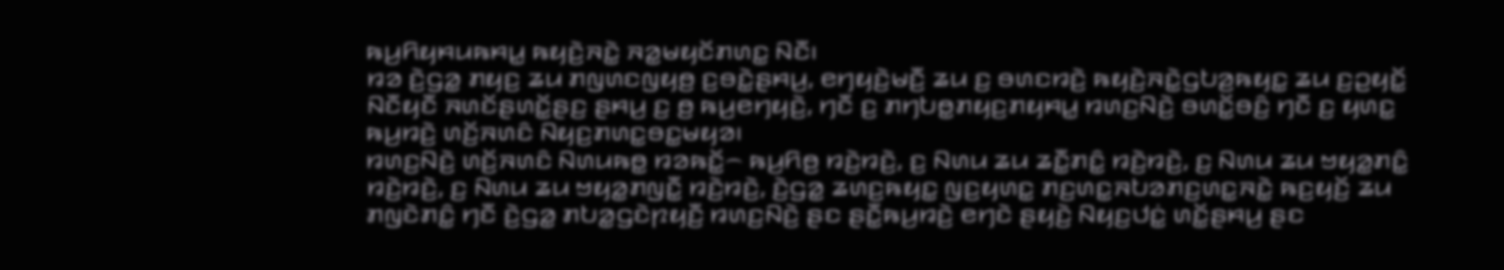ꤒꤣ꤬ꤖꤟꤌꤣꤒꤌꤣ꤭ ꤒꤟꤢꤧ꤬ꤏꤢꤧ꤭ ꤏꤤ꤭ꤗꤟꤢꤩꤊꤛꤢ꤭ ꤡꤢꤪ꤯
ꤙꤤ ꤢꤧ꤬ꤞꤤ꤭ ꤊꤟꤢ꤬ ꤘꤣ ꤊꤜꤛꤢꤜꤟꤥ꤬ ꤢ꤬ꤋꤢꤧ꤭ꤔꤌꤣ꤬, ꤕꤚꤟꤢꤧ꤬ꤗꤢꤪ꤬ ꤘꤣ ꤢ꤬ ꤋꤛꤢꤙꤢꤧ꤬ ꤒꤟꤢꤧ꤬ꤏꤢꤧ꤭ꤞꤝꤤ꤬ꤒꤟꤢ꤭ ꤘꤣ ꤢ꤬ꤑꤟꤢꤩ꤭ ꤡꤢꤪꤟꤢꤪ ꤏꤛꤢꤩꤔꤛꤢꤩ꤭ꤔꤢ꤬ ꤔꤌꤣ꤬ ꤢ꤬ ꤥ꤬ ꤒꤣ꤬ꤕꤚꤟꤢꤧ꤬, ꤚꤢꤪ ꤢ꤬ ꤊꤚꤝꤥ꤭ꤊꤟꤢ꤬ꤊꤟꤌꤣ꤭ ꤙꤛꤢ꤬ꤡꤢꤧ꤬ ꤋꤛꤢꤩ꤭ꤋꤢꤨ꤬ ꤚꤢꤪ ꤢ꤬ ꤟꤛꤢ꤭ ꤒꤣ꤬ꤙꤢꤧ꤬ ꤛꤢꤩ꤬ꤏꤛꤢꤨ ꤡꤟꤢ꤬ꤊꤛꤢ꤭ꤋꤢ꤭ꤗꤟꤤ꤯
ꤙꤛꤢ꤬ꤡꤢꤧ꤬ ꤛꤢꤩ꤬ꤏꤛꤢꤨ ꤡꤛꤣꤒꤥ꤭ ꤙꤤꤒꤢꤩ꤭꤮ ꤒꤣ꤬ꤖꤥ꤬ ꤙꤢꤧ꤬ꤙꤢꤧ꤬, ꤢ꤬ ꤡꤛꤣ ꤘꤣ ꤘꤢꤪ꤭ꤊꤢꤨ꤭ ꤙꤢꤧ꤬ꤙꤢꤧ꤬, ꤢ꤬ ꤡꤛꤣ ꤘꤣ ꤠꤟꤤ꤭ꤊꤢꤨ꤭ ꤙꤢꤧ꤬ꤙꤢꤧ꤬, ꤢ꤬ ꤡꤛꤣ ꤘꤣ ꤠꤟꤤ꤭ꤊꤜꤢꤪ꤭ ꤙꤢꤧ꤬ꤙꤢꤧ꤬, ꤢꤧ꤬ꤞꤤ꤭ ꤘꤛꤢ꤬ꤒꤟꤢ꤭ ꤜꤢ꤬ꤟꤛꤢ꤭ ꤊꤢ꤬ꤛꤢ꤭ꤏꤝꤤꤊꤢ꤬ꤛꤢ꤭ꤏꤢꤧ꤭ ꤒꤢ꤬ꤟꤢꤩ꤬ ꤘꤣ ꤊꤜꤢꤧꤊꤢꤨ꤭ ꤚꤢꤪ ꤢꤧ꤬ꤞꤤ꤭ ꤊꤝꤤ꤭ꤞꤢꤧꤐꤟꤢꤪ꤬ ꤙꤛꤢ꤬ꤡꤢꤧ꤬ ꤔꤢ ꤔꤢꤪ꤭ꤒꤣ꤬ꤙꤢꤧ꤬ ꤕꤚꤢꤧ ꤔꤟꤢꤧ꤬ ꤡꤟꤢ꤬ꤓꤢꤦ꤭ ꤛꤢꤩ꤭ꤔꤌꤣ꤬ ꤔꤢ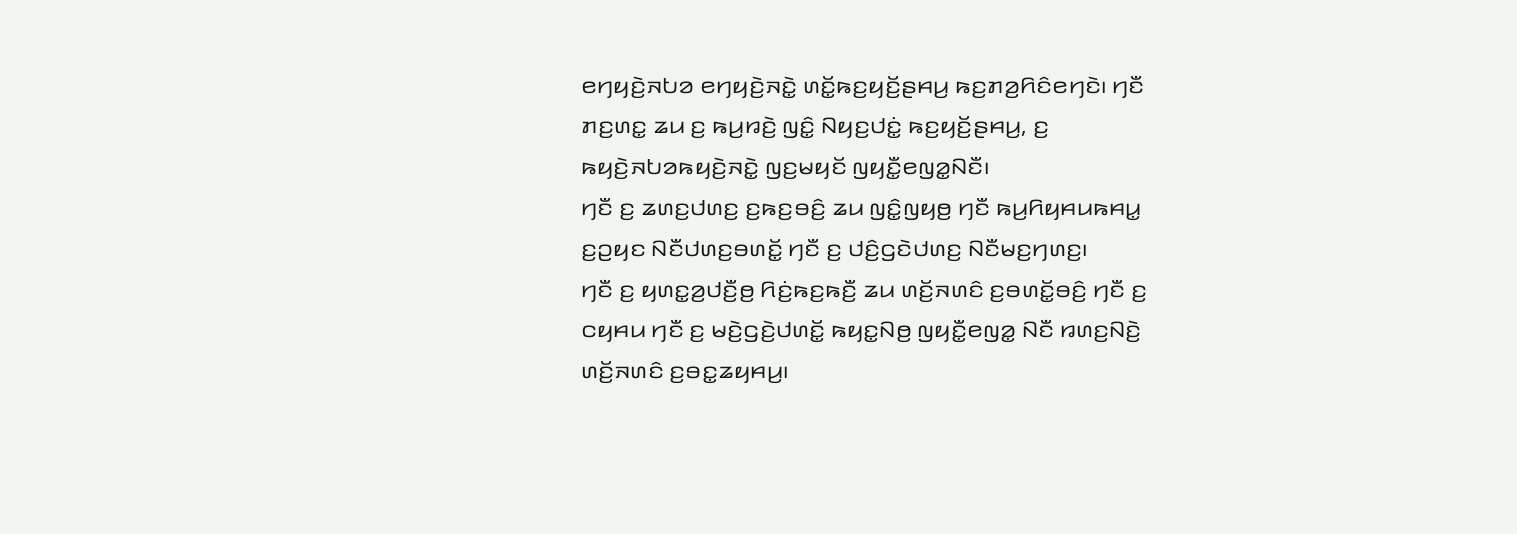ꤕꤚꤟꤢꤧ꤬ꤏꤝꤤ ꤕꤚꤟꤢꤧ꤬ꤏꤢꤧ꤭ ꤛꤢꤩ꤭ꤒꤢ꤬ꤟꤢꤩ꤬ꤔꤌꤣ꤬ ꤒꤢ꤬ꤊꤤ꤬ꤖꤢꤨꤕꤚꤢꤧ꤯ ꤚꤢꤪ ꤊꤢ꤬ꤛꤢ꤭ ꤘꤣ ꤢ꤬ ꤒꤣ꤬ꤙꤢꤧ꤬ ꤜꤢꤨ꤭ ꤡꤟꤢ꤬ꤓꤢꤦ꤭ ꤒꤢ꤬ꤟꤢꤩ꤬ꤔꤌꤣ꤬, ꤢ꤬ ꤒꤟꤢꤧ꤬ꤏꤝꤤꤒꤟꤢꤧ꤬ꤏꤢꤧ꤭ ꤜꤢ꤬ꤗꤟꤢꤩ ꤜꤟꤢꤪ꤭ꤕꤜꤤ꤭ꤡꤢꤪ꤯
ꤚꤢꤪ ꤢ꤬ ꤘꤛꤢ꤬ꤓꤛꤢ꤬ ꤢ꤬ꤒꤢ꤬ꤋꤢꤨ꤬ ꤘꤣ ꤜꤢꤨ꤭ꤜꤟꤥ꤬ ꤚꤢꤪ ꤒꤣ꤬ꤖꤟꤌꤣꤒꤌꤣ꤭ ꤢ꤬ꤑꤟꤢ ꤡꤢꤪꤓꤛꤢ꤬ꤋꤛꤢꤩ꤭ ꤚꤢꤪ ꤢ꤬ ꤓꤢꤨ꤬ꤞꤢꤧꤓꤛꤢ꤬ ꤡꤢꤪꤗꤢ꤬ꤚꤛꤢ꤬꤯
ꤚꤢꤪ ꤢ꤬ ꤟꤛꤢ꤭ꤤ꤬ꤓꤢꤪ꤬ꤥ꤬ ꤖꤢꤦ꤬ꤒꤢ꤬ꤒꤢꤪ꤬ ꤘꤣ ꤛꤢꤩ꤬ꤏꤛꤢꤨ ꤢ꤬ꤋꤛꤢꤩ꤭ꤋꤢꤨ꤬ ꤚꤢꤪ ꤢ꤬ ꤍꤟꤌꤣ ꤚꤢꤪ ꤢ꤬ ꤗꤢꤧ꤬ꤞꤢꤧ꤬ꤓꤛꤢꤩ꤭ ꤒꤟꤢ꤭ꤡꤥ꤬ ꤜꤟꤢꤪ꤭ꤕꤜꤤ꤭ ꤡꤢꤪ ꤙꤛꤢ꤬ꤡꤢꤧ꤬ ꤛꤢꤩ꤬ꤏꤛꤢꤨ ꤢ꤬ꤋꤢ꤭ꤘꤟꤌꤣ꤬꤯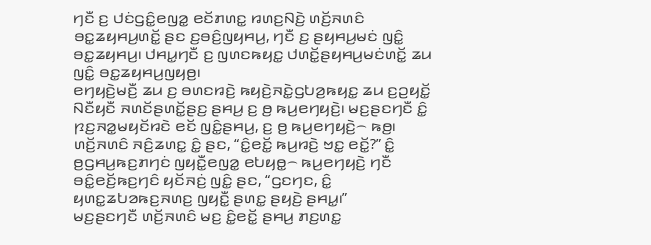ꤚꤢꤪ ꤢ꤬ ꤓꤢꤦꤞꤢꤨ꤭ꤕꤜꤤ꤭ ꤕꤢꤩꤊꤛꤢ꤭ ꤙꤛꤢ꤬ꤡꤢꤧ꤬ ꤛꤢꤩ꤬ꤏꤛꤢꤨ ꤋꤢ꤭ꤘꤟꤌꤣ꤬ꤛꤢꤩ꤭ ꤔꤢ ꤢ꤬ꤋꤢꤨ꤬ꤜꤟꤌꤣ꤬, ꤚꤢꤪ ꤢ꤬ ꤔꤟꤌꤣ꤬ꤗꤢꤦ ꤜꤢꤨ꤭ ꤋꤢ꤭ꤘꤟꤌꤣ꤬꤯ ꤓꤌꤣ꤭ꤚꤢꤪ ꤢ꤬ ꤜꤛꤢꤒꤟꤢ꤭ ꤓꤛꤢꤩ꤭ꤔꤟꤌꤣ꤬ꤗꤢꤦꤛꤢꤩ꤭ ꤘꤣ ꤜꤢꤨ꤭ ꤋꤢ꤭ꤘꤟꤌꤣ꤬ꤜꤟꤥ꤬꤯
ꤕꤚꤟꤢꤧ꤬ꤗꤢꤪ꤬ ꤘꤣ ꤢ꤬ ꤋꤛꤢꤙꤢꤧ꤬ ꤒꤟꤢꤧ꤬ꤏꤢꤧ꤭ꤞꤝꤤ꤬ꤒꤟꤢ꤭ ꤘꤣ ꤢ꤬ꤑꤟꤢꤩ꤭ ꤡꤢꤪꤟꤢꤪ ꤏꤛꤢꤩꤔꤛꤢꤩ꤭ꤔꤢ꤬ ꤔꤌꤣ꤬ ꤢ꤬ ꤥ꤬ ꤒꤣ꤬ꤕꤚꤟꤢꤧ꤬꤯ ꤗꤢ꤬ꤔꤢꤚꤢꤪ ꤢꤨ꤭ ꤐꤢ꤬ꤏꤤ꤭ꤗꤟꤢꤩꤙꤢꤧ ꤕꤢꤩ ꤜꤢꤨ꤭ꤔꤌꤣ꤬, ꤢ꤬ ꤥ꤬ ꤒꤣ꤬ꤕꤚꤟꤢꤧ꤬꤮ ꤒꤥ꤬꤯
ꤛꤢꤩ꤬ꤏꤛꤢꤨ ꤏꤢꤨ꤬ꤘꤛꤢ꤭ ꤢꤨ꤭ ꤔꤢ, “ꤢꤨ꤭ꤕꤢꤩ꤭ ꤒꤣ꤬ꤙꤢꤧ꤬ ꤠꤢ꤭ ꤕꤢꤩ꤭?” ꤢꤨ꤭ ꤥ꤬ꤞꤌꤣ꤬ꤒꤢ꤬ꤊꤚꤢꤦ ꤜꤟꤢꤪ꤭ꤕꤜꤤ꤭ ꤕꤝꤟꤥ꤭꤮ ꤒꤣ꤬ꤕꤚꤟꤢꤧ꤬ ꤚꤢꤪ ꤋꤢꤨ꤭ꤕꤢꤩ꤬ꤒꤢ꤬ꤚꤢꤨ ꤟꤢꤩꤏꤢꤦ꤬ ꤜꤢꤨ꤭ ꤔꤢ, “ꤞꤢꤚꤢ, ꤢꤨ꤭ ꤟꤛꤢ꤭ꤘꤝꤤꤒꤢ꤬ꤏꤛꤢ꤬ ꤜꤟꤢꤪ꤭ ꤔꤛꤢ꤭ ꤔꤟꤢꤧ꤬ ꤔꤌꤣ꤭꤯”
ꤗꤢ꤬ꤔꤢꤚꤢꤪ ꤛꤢꤩ꤬ꤏꤛꤢꤨ ꤗꤢ꤬ ꤢꤨ꤭ꤕꤢꤩ꤭ ꤔꤌꤣ꤬ ꤊꤢ꤬ꤛꤢ꤭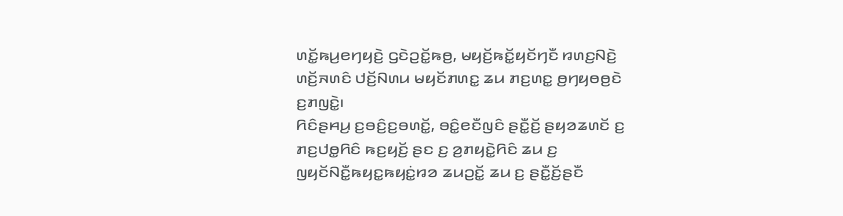ꤛꤢꤩ꤭ꤒꤣ꤬ꤕꤚꤟꤢꤧ꤬ ꤞꤢꤧꤑꤢꤩ꤭ꤒꤥ꤬, ꤗꤟꤢꤩ꤬ꤒꤢꤩ꤭ꤟꤢꤩꤚꤢꤪ ꤙꤛꤢ꤬ꤡꤢꤧ꤬ ꤛꤢꤩ꤬ꤏꤛꤢꤨ ꤓꤢꤩ꤬ꤡꤛꤣ ꤗꤟꤢꤩꤊꤛꤢ꤭ ꤘꤣ ꤊꤢ꤬ꤛꤢ꤭ ꤥ꤬ꤚꤟꤥꤥ꤬ꤢꤧ ꤢ꤬ꤊꤜꤢꤧ꤭꤯
ꤖꤢꤨꤔꤌꤣ꤬ ꤢ꤬ꤋꤢꤨ꤬ꤢ꤬ꤋꤛꤢꤩ꤭, ꤋꤢꤨ꤭ꤕꤢꤪꤜꤢꤨ ꤔꤢꤪ꤭ꤢꤩ꤬ ꤔꤟꤤꤘꤛꤢꤩ ꤢ꤬ ꤊꤢ꤬ꤓꤥ꤭ꤖꤢꤨ ꤒꤢ꤬ꤟꤢꤩ꤬ ꤔꤢ ꤢ꤬ ꤤ꤬ꤊꤟꤢꤧ꤭ꤖꤢꤨ ꤘꤣ ꤢ꤬ ꤜꤟꤢꤩꤡꤢꤪ꤭ꤒꤟꤢ꤭ꤒꤟꤢꤦ꤭ꤙꤤ ꤘꤣꤑꤢꤩ꤭ ꤘꤣ ꤢ꤬ ꤔꤢꤪ꤭ꤢꤩ꤬ꤔꤢꤪ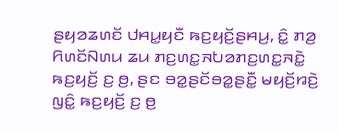ꤔꤟꤤꤘꤛꤢꤩ ꤓꤌꤣ꤭ꤟꤢꤪ ꤒꤢ꤬ꤟꤢꤩ꤬ꤔꤌꤣ꤬, ꤢꤨ꤭ ꤊꤤ꤬ ꤖꤛꤢꤩꤡꤛꤣ ꤘꤣ ꤊꤢ꤬ꤛꤢ꤭ꤏꤝꤤꤊꤢ꤬ꤛꤢ꤭ꤏꤢꤧ꤭ ꤒꤢ꤬ꤟꤢꤩ꤬ ꤢ꤬ ꤥ꤬, ꤔꤢ ꤋꤤ꤭ꤔꤢꤩꤋꤤ꤭ꤔꤢꤪ꤭ ꤗꤟꤢꤩ꤬ꤙꤢꤧ꤬ ꤜꤢꤨ꤭ ꤒꤢ꤬ꤟꤢꤩ꤬ ꤢ꤬ ꤥ꤬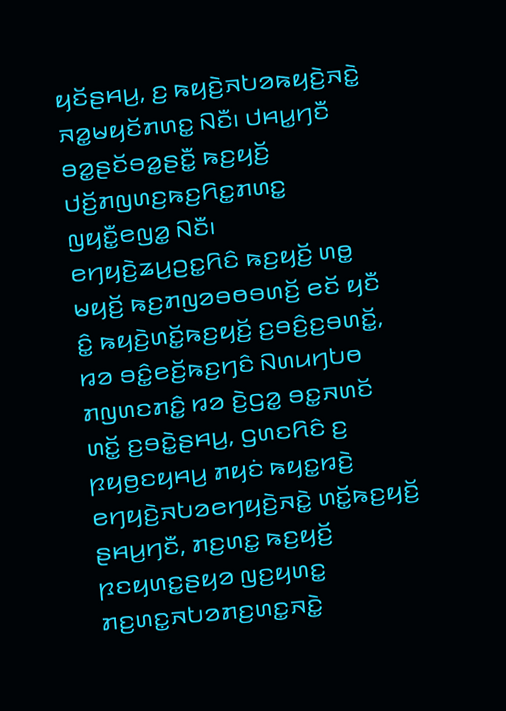ꤟꤢꤩꤔꤌꤣ꤬, ꤢ꤬ ꤒꤟꤢꤧ꤬ꤏꤝꤤꤒꤟꤢꤧ꤬ꤏꤢꤧ꤭ ꤏꤤ꤭ꤗꤟꤢꤩꤊꤛꤢ꤭ ꤡꤢꤪ꤯ ꤓꤌꤣ꤭ꤚꤢꤪ ꤋꤤ꤭ꤔꤢꤩꤋꤤ꤭ꤔꤢꤪ꤭ ꤒꤢ꤬ꤟꤢꤩ꤬ ꤓꤢꤩ꤬ꤊꤜꤛꤢ꤬ꤒꤢ꤬ꤖꤢ꤭ꤊꤛꤢ꤭ ꤜꤟꤢꤪ꤭ꤕꤜꤤ꤭ ꤡꤢꤪ꤯
ꤕꤚꤟꤢꤧ꤬ꤘꤣ꤬ꤑꤢ꤭ꤖꤢꤨ ꤒꤢ꤬ꤟꤢꤩ꤬ ꤛꤥ꤭ ꤗꤟꤢꤩ꤬ ꤒꤢ꤬ꤊꤜꤤꤋꤥꤋꤛꤢꤩ꤬ ꤕꤢꤩ ꤟꤢꤪ ꤢꤨ꤭ ꤒꤟꤢꤧ꤬ꤛꤢꤩ꤭ꤒꤢ꤬ꤟꤢꤩ꤬ ꤢ꤬ꤋꤢꤨ꤬ꤢ꤬ꤋꤛꤢꤩ꤭, ꤙꤤ ꤋꤢꤨ꤭ꤕꤢꤩ꤬ꤒꤢ꤬ꤚꤢꤨ ꤡꤛꤣꤚꤝꤥ ꤊꤜꤛꤢꤊꤢꤨ꤭ ꤙꤤ ꤢꤧ꤬ꤞꤤ꤭ ꤋꤢ꤭ꤏꤛꤢꤩ ꤛꤢꤩ꤭ ꤢ꤬ꤋꤢꤧ꤭ꤔꤌꤣ꤬, ꤞꤛꤢꤖꤢꤨ ꤢ꤬ ꤐꤟꤥ꤬ꤢꤟꤌꤣ꤬ ꤊꤟꤢꤦ ꤒꤟꤢ꤭ꤙꤢꤧ꤬ ꤕꤚꤟꤢꤧ꤬ꤏꤝꤤꤕꤚꤟꤢꤧ꤬ꤏꤢꤧ꤭ ꤛꤢꤩ꤭ꤒꤢ꤬ꤟꤢꤩ꤬ ꤔꤌꤣ꤬ꤚꤢꤪ, ꤊꤢ꤬ꤛꤢ꤭ ꤒꤢ꤬ꤟꤢꤩ꤬ ꤐꤢꤟꤛꤢ꤭ꤔꤟꤤ ꤜꤢ꤬ꤟꤛꤢ꤭ ꤊꤢ꤬ꤛꤢ꤭ꤏꤝꤤꤊꤢ꤬ꤛꤢ꤭ꤏꤢꤧ꤭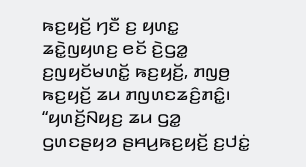ꤒꤢ꤬ꤟꤢꤩ꤬ ꤚꤢꤪ ꤢ꤬ ꤟꤛꤢ꤭ ꤘꤢꤧ꤭ꤜꤟꤛꤢ꤬ ꤕꤢꤩ ꤢꤧ꤬ꤞꤤ꤭ ꤢ꤬ꤜꤟꤢꤩꤗꤛꤢꤩ꤭ ꤒꤢ꤬ꤟꤢꤩ꤬, ꤊꤜꤥ꤬ ꤒꤢ꤬ꤟꤢꤩ꤬ ꤘꤣ ꤊꤜꤛꤢꤘꤢꤨ꤬ꤊꤢꤨ꤭꤯
“ꤟꤛꤢꤩ꤬ꤡꤟꤢ꤬ ꤘꤣ ꤞꤤ꤭ ꤞꤛꤢꤔꤟꤤ ꤔꤌꤣ꤬ꤒꤢ꤬ꤟꤢꤩ꤬ ꤢ꤬ꤓꤢꤦ꤭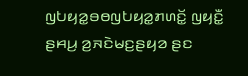ꤜꤝꤟꤤ꤭ꤋꤥꤜꤝꤟꤤ꤭ꤊꤛꤢꤩ꤭ ꤜꤟꤢꤪ꤭ ꤔꤌꤣ꤬ ꤤ꤬ꤏꤢꤧꤗꤢ꤬ꤔꤟꤤ ꤔꤢ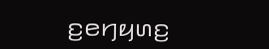ꤢ꤬ꤕꤚꤟꤛꤢ꤬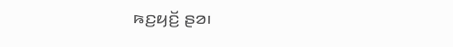ꤒꤢ꤬ꤟꤢꤩ꤬ ꤔꤤ꤯